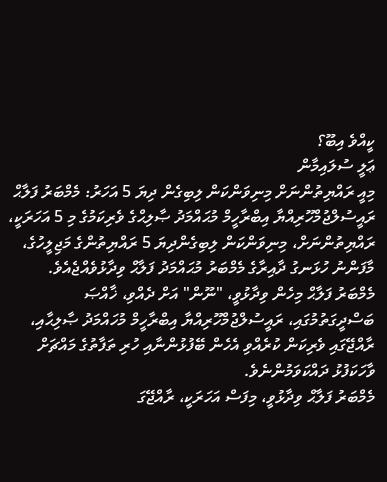ކީއްވެ އިބޫ؟
ޢަލީ ސުލައިމާން
މިއީ ރައްޔިތުންނަށް މިނިވަންކަން ލިބިގެން ދިޔަ 5 އަހަރު: މެމްބަރު ފަލާޙް
ރައީސުލްޖުމްހޫރިއްޔާ އިބްރާހީމް މުޙައްމަދު ޞާލިޙްގެ ވެރިކަމުގެ މި 5 އަހަރަކީ، ރައްޔިތުންނަށް، މިނިވަންކަން ލިބިގެންދިޔަ 5 ރައްޔިތުންގެ މަޖިލީހުގެ، މާފަންނު ހުޅަނގު ދާއިރާގެ މެމްބަރު މުޙައްމަދު ފަލާޙް ވިދާޅުވެއްޖެއެވެ.
މެމްބަރު ފަލާޙް މިހެން ވިދާޅުވީ، "ނޫން" އަށް ދެއްވި، ޚާއްޞަ ބަސްދީގަތުމުގައި، ރައީސުލްޖުމްހޫރިއްޔާ އިބްރާހީމް މުހައްމަދު ޞާލިޙާއި، ރާއްޖޭގައި ވެރިކަން ކުރެއްވި އެހެން ބޭފުޅުންނާއި ހުރި ތަފާތުގެ މައްޗަށް ވާހަކަފުޅު ދައްކަވަމުންނެވެ.
މެމްބަރު ފަލާޙް ވިދާޅުވީ، މިފަސް އަހަރަކީ، ރާއްޖޭގަ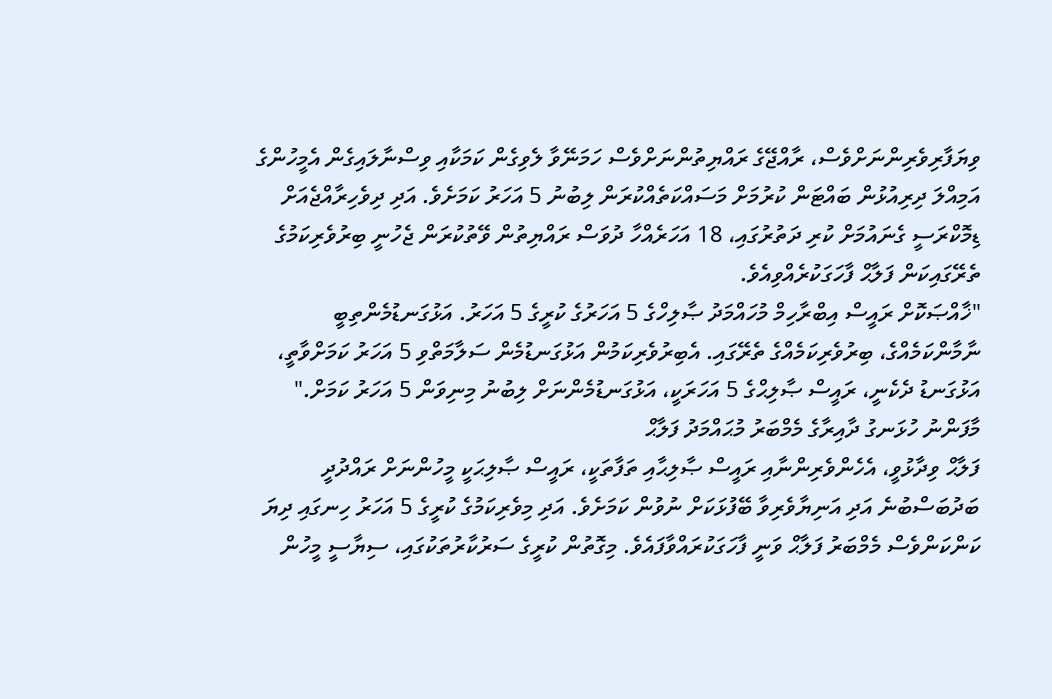ވިޔަފާރިވެރިންނަށްވެސް، ރާއްޖޭގެ ރައްޔިތުންނަށްވެސް ހަމަނޭވާ ލެވިގެން ކަމަކާއި ވިސްނާލައިގެން އެމީހުންގެ އަމިއްލަ ދިރިއުޅުން ބައްޓަން ކުރުމަށް މަސައްކަތެއްކުރަން ލިބުނު 5 އަހަރު ކަމަށެވެ. އަދި ދިވެހިރާއްޖެއަށް ޑިމޮކްރަސީ ގެނައުމަށް ކުރި ދަތުރުގައި، 18 އަހަރެއްހާ ދުވަސް ރައްޔިތުން ވޭތުކުރަން ޖެހުނީ ބިރުވެރިކަމުގެ ތެރޭގައިކަން ފަލާޙް ފާހަގަކުރެއްވިއެވެ.
"ޚާއްޞަކޮށް ރައީސް އިބްރާހިމް މުހައްމަދު ޞާލިހްގެ 5 އަހަރުގެ ކުރީގެ 5 އަހަރު. އަޅުގަނޑުމެންތިބީ ނާމާންކަމެއްގެ، ބިރުވެރިކަމެއްގެ ތެރޭގައި. އެބިރުވެރިކަމުން އަޅުގަނޑުމެން ސަލާމަތްވި 5 އަހަރު ކަމަށްވާތީ، އަޅުގަނޑު ދެކެނީ، ރައީސް ޞާލިޙްގެ 5 އަހަރަކީ، އަޅުގަނޑުމެންނަށް ލިބުނު މިނިވަން 5 އަހަރު ކަމަށް."
މާފަންނު ހުޅަނގު ދާއިރާގެ މެމްބަރު މުޙައްމަދު ފަލާޙް
ފަލާޙް ވިދާޅުވީ، އެހެންވެރިންނާއި ރައީސް ޞާލިޙާއި ތަފާތަކީ، ރައީސް ޞާލިޙަކީ މީހުންނަށް ރައްދުދީ ބަދުބަސްބުނެ އަދި އަނިޔާވެރިވާ ބޭފުޅަކަށް ނުވުން ކަމަށެވެ. އަދި މިވެރިކަމުގެ ކުރީގެ 5 އަހަރު ހިނގައި ދިޔަ ކަންކަންވެސް މެމްބަރު ފަލާޙް ވަނީ ފާހަގަކުރައްވާފައެވެ. މިގޮތުން ކުރީގެ ސަރުކާރުތަކުގައި، ސިޔާސީ މީހުން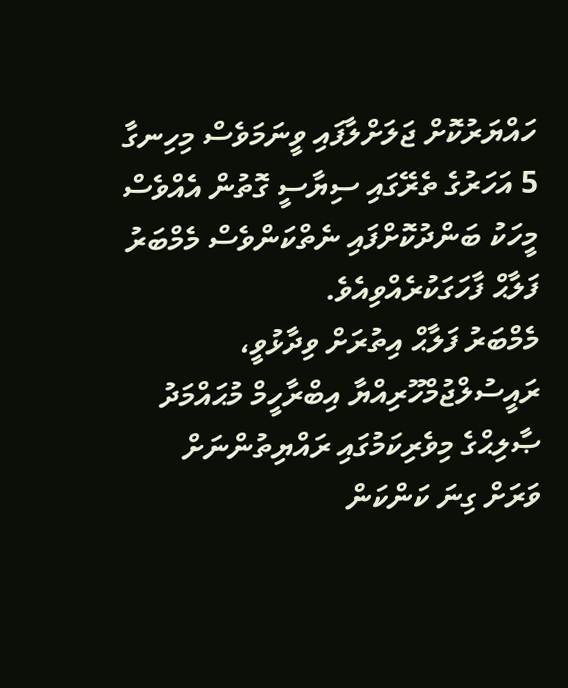ހައްޔަރުކޮށް ޖަލަށްލާފައި ވީނަމަވެސް މިހިނގާ 5 އަހަރުގެ ތެރޭގައި ސިޔާސީ ގޮތުން އެއްވެސް މީހަކު ބަންދުކޮށްފައި ނެތްކަންވެސް މެމްބަރު ފަލާޙް ފާހަގަކުރެއްވިއެވެ.
މެމްބަރު ފަލާޙް އިތުރަށް ވިދާޅުވީ، ރައީސުލްޖުމްހޫރިއްޔާ އިބްރާހީމް މުޙައްމަދު ޞާލިޙްގެ މިވެރިކަމުގައި ރައްޔިތުންނަށް ވަރަށް ގިނަ ކަންކަން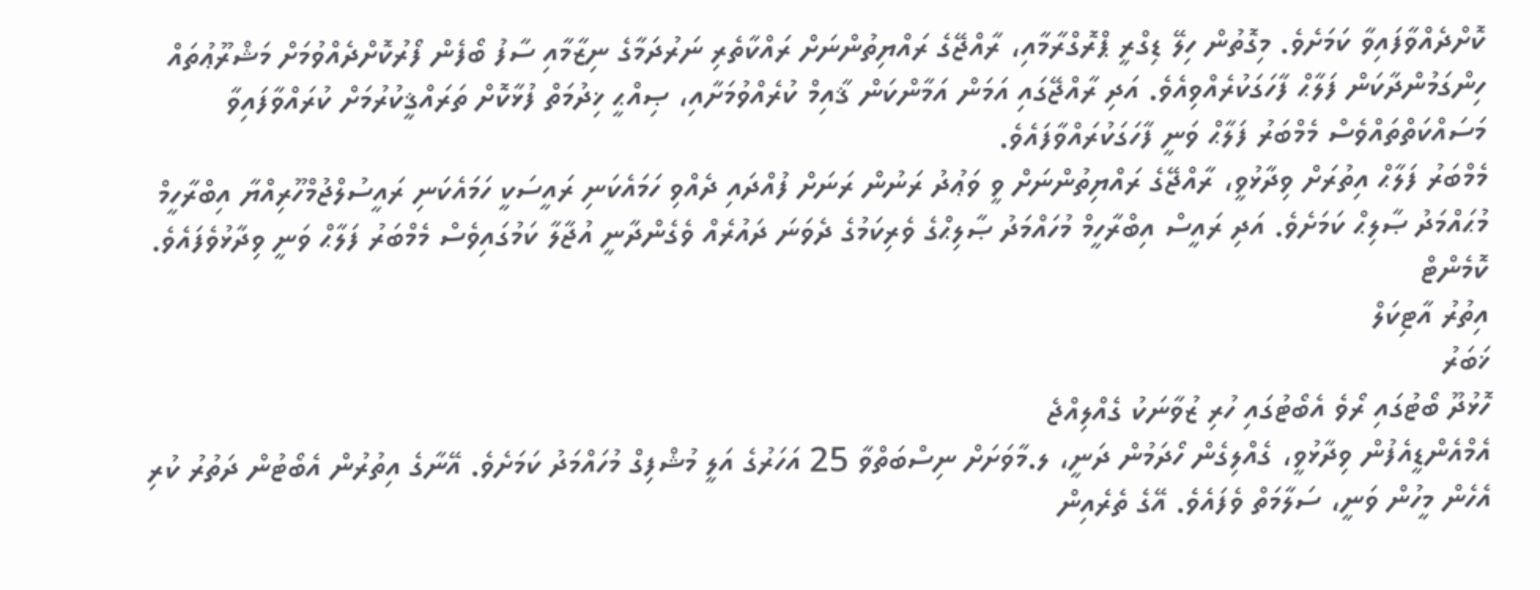ކޮށްދެއްވާފައިވާ ކަމަށެވެ. މިގޮތުން ހިލޭ ޑިގްރީ ޕްރޮގްރާމާއި، ރާއްޖޭގެ ރައްޔިތުންނަށް ރައްކާތެރި ނަރުދަމާގެ ނިޒާމާއި ސާފު ބޯފެން ފޯރުކޮށްދެއްވުމަށް މަޝްރޫޢުތައް ހިންގަމުންދާކަން ފަލާޙް ފާހަގަކުރެއްވިއެވެ. އަދި ރާއްޖޭގައި އަމަން އަމާންކަން ޤާއިމް ކުރެއްވުމަށާއި، ޞިއްޙީ ޚިދުމަތް ފުޅާކޮށް ތަރައްޤީކުރުމަށް ކުރައްވާފައިވާ މަސައްކަތްތައްވެސް މެމްބަރު ފަލާޙް ވަނީ ފާހަގަކުރައްވާފައެވެ.
މެމްބަރު ފަލާޙް އިތުރަށް ވިދާޅުވީ، ރާއްޖޭގެ ރައްޔިތުންނަށް ވީ ވަޢުދު ރަނުން ރަނަށް ފުއްދައި ދެއްވި ހަމައެކަނި ރައީސަކީ ހަމައެކަނި ރައީސުލްޖުމްހޫރިއްޔާ އިބްރާހީމް މުޙައްމަދު ޞާލިޙް ކަމަށެވެ. އަދި ރައީސް އިބްރާހީމް މުހައްމަދު ޞާލިޙްގެ ވެރިކަމުގެ ދެވަނަ ދައުރެއް ވެގެންދާނީ އުޖާލާ ކަމުގައިވެސް މެމްބަރު ފަލާޙް ވަނީ ވިދާޅުވެފައެވެ.
ކޮމެންޓް
އިތުރު އާޓިކަލް
ޚަބަރު
ހޮޅުދޫ ބޯޓުގައި ރޯވެ އެބޯޓުގައި ހުރި ޒުވާނަކު ގެއްލިއްޖެ
އެމްއެންޑީއެފުން ވިދާޅުވީ، ގެއްލިގެން ހޯދަމުން ދަނީ، ލ.މާވަށަށް ނިސްބަތްވާ 25 އަހަރުގެ އަލީ މުޝްފިގް މުހައްމަދު ކަމަށެވެ. އޭނާގެ އިތުރުން އެބޯޓުން ދަތުރު ކުރި އެހެން މީހުން ވަނީ، ސަލާމަތް ވެފައެވެ. އޭގެ ތެރެއިން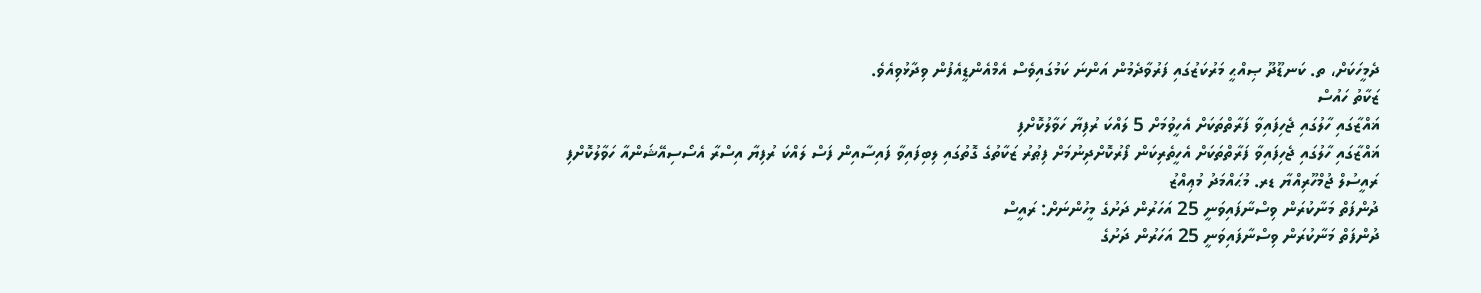ދެމީހަކަށް، ތ. ކަނޑޫދޫ ޞިއްޙީ މަރުކަޒުގައި ފަރުވާދެމުން އަންނަ ކަމުގައިވެސް އެމްއެންޑީއެފުން ވިދާޅުވިއެވެ.
ޒަކާތު ހައުސް
ޣައްޒާގައި ހާލުގައި ޖެހިފައިވާ ފަރާތްތަކަށް އެހީވުމަށް 5 ލައްކަ ރުފިޔާ ހަވާލުކޮށްފި
ޣައްޒާގައި ހާލުގައި ޖެހިފައިވާ ފަރާތްތަކަށް އެހީތެރިކަން ފޯރުކޮށްދިނުމަށް ފިޠުރު ޒަކާތުގެ ގޮތުގައި ލިބިފައިވާ ފައިސާއިން ފަސް ލައްކަ ރުފިޔާ އިސްރާ އެސޯސިއޭޝަންއާ ހަވާލުކޮށްފި
ރައީސުލް ޖުމްހޫރިއްޔާ ޑރ. މުޙައްމަދު މުޢިއްޒު
ދުންފަތް މަނާކުރަން ވިސްނާފައިވަނީ 25 އަހަރުން ދަށުގެ މީހުންނަށް: ރައީސް
ދުންފަތް މަނާކުރަން ވިސްނާފައިވަނީ 25 އަހަރުން ދަށުގެ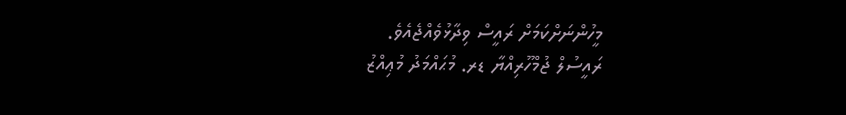މީހުންނަށްކަމަށް ރައީސް ވިދާޅުވެއްޖެއެވެ.
ރައީސުލް ޖުމްހޫރިއްޔާ ޑރ. މުޙައްމަދު މުޢިއްޒު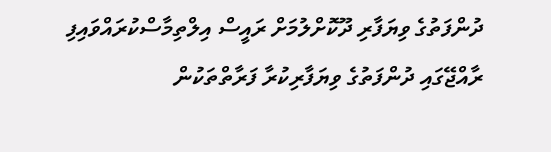ދުންފަތުގެ ވިޔަފާރި ދޫކޮށްލުމަށް ރައީސް އިލްތިމާސްކުރައްވައިފި
ރާއްޖޭގައި ދުންފަތުގެ ވިޔަފާރިކުރާ ފަރާތްތަކުން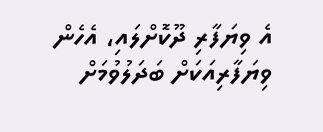އެ ވިޔަފާރި ދޫކޮށްލައި، އެހެން ވިޔަފާރިއަކަށް ބަދަލުވުމަށް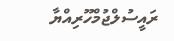ރައީސުލްޖުމްހޫރިއްޔާ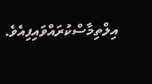އިލްތިމާސްކުރައްވައިފިއެވެ.